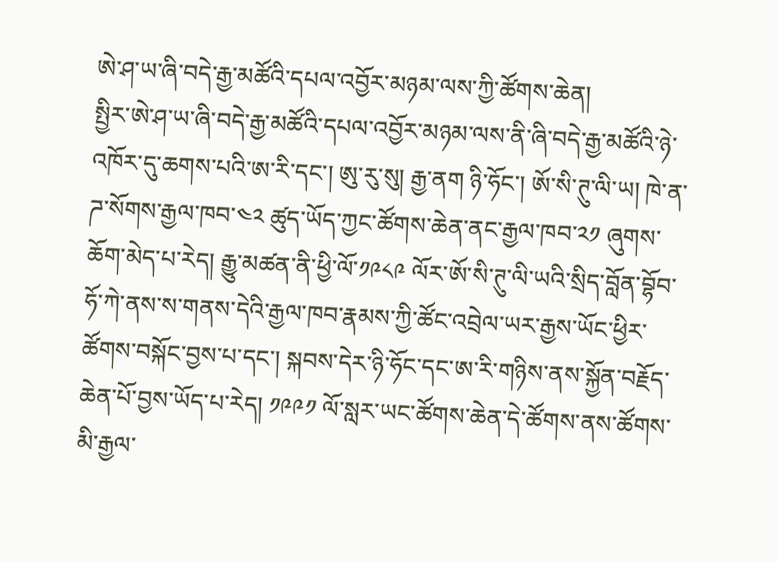ཨེ་ཤ་ཡ་ཞི་བདེ་རྒྱ་མཚོའི་དཔལ་འབྱོར་མཉམ་ལས་ཀྱི་ཚོགས་ཆེན།
སྤྱིར་ཨེ་ཤ་ཡ་ཞི་བདེ་རྒྱ་མཚོའི་དཔལ་འབྱོར་མཉམ་ལས་ནི་ཞི་བདེ་རྒྱ་མཚོའི་ཉེ་འཁོར་དུ་ཆགས་པའི་ཨ་རི་དང་། ཨུ་རུ་སུ། རྒྱ་ནག ཉི་ཧོང་། ཨོ་སི་ཊུ་ལི་ཡ། ཁེ་ན་ཌ་སོགས་རྒྱལ་ཁབ་༤༢ ཚུད་ཡོད་ཀྱང་ཚོགས་ཆེན་ནང་རྒྱལ་ཁབ་༢༡ ཞུགས་ཆོག་མེད་པ་རེད། རྒྱུ་མཚན་ནི་ཕྱི་ལོ་༡༩༨༩ ལོར་ཨོ་སི་ཊུ་ལི་ཡའི་སྲིད་བློན་བྷོབ་ཧོ་ཀེ་ནས་ས་གནས་དེའི་རྒྱལ་ཁབ་རྣམས་ཀྱི་ཚོང་འབྲེལ་ཡར་རྒྱས་ཡོང་ཕྱིར་ཚོགས་བསྐོང་བྱས་པ་དང་། སྐབས་དེར་ཉི་ཧོང་དང་ཨ་རི་གཉིས་ནས་སྐྱོན་བརྗོད་ཆེན་པོ་བྱས་ཡོད་པ་རེད། ༡༩༩༡ ལོ་སླར་ཡང་ཚོགས་ཆེན་དེ་ཚོགས་ནས་ཚོགས་མི་རྒྱལ་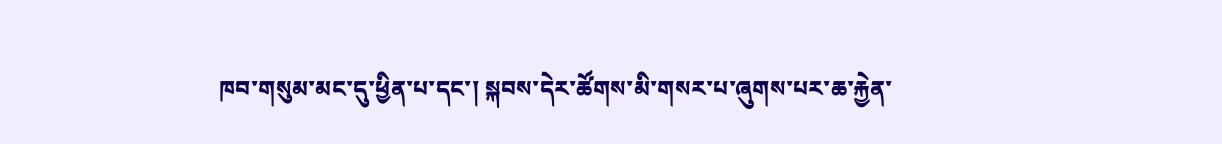ཁབ་གསུམ་མང་དུ་ཕྱིན་པ་དང་། སྐབས་དེར་ཚོགས་མི་གསར་པ་ཞུགས་པར་ཆ་རྐྱེན་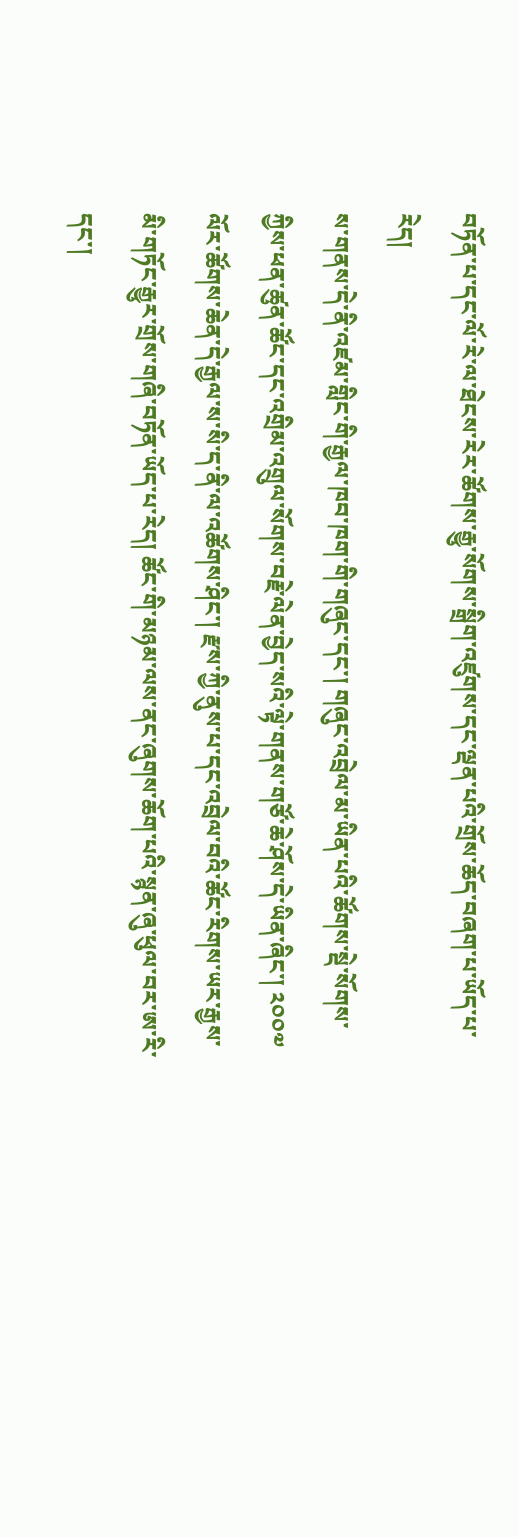བཏོན་པ་དང་ལོ་རེ་ལ་ཐེངས་རེར་ཚོགས་རྒྱུ་སོགས་སྒྲིག་འཛུགས་དང་ལྡན་པའི་གྲོས་ཆོད་བཞག་པ་ཡོད་པ་རེད།
ས་གནས་དེ་ནི་འཛམ་གླིང་གི་རྒྱལ་ཁབ་ཁག་གི་གཞུང་དང་། གཞུང་འབྲེལ་མ་ཡིན་པའི་ཚོགས་སྡེ་སོགས་ཀྱིས་ཕན་ཚུན་ཚོང་དང་འགྲིམ་འགྲུལ་སོགས་བརྗེ་ལེན་བྱེད་སའི་ལྟེ་གནས་གཙོ་ཆེ་ཤོས་དེ་ཡིན་ཞིང་། ༢༠༠༧ ལོར་ཚོགས་ཆེན་དེ་རྒྱལ་ས་སི་ད་ནི་ལ་འཚོགས་ཤིང་། རྫས་ཀྱི་ནུས་པ་དང་འབྲེལ་བའི་ཚོང་རིགས་ཡར་རྒྱས་མི་གཏོང་རྒྱུར་གྲོས་གཞི་བཏོན་ཡོད་པ་རེད། ཚོང་གི་མཉམ་ལས་ནང་ཞུགས་ཆོག་པའི་སྙན་ཞུ་ཕུལ་བར་ཨ་རི་དང་།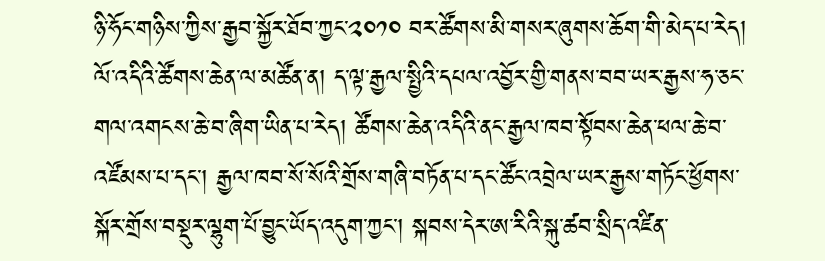ཉི་ཧོང་གཉིས་ཀྱིས་རྒྱབ་སྐྱོར་ཐོབ་ཀྱང་༢༠༡༠ བར་ཚོགས་མི་གསར་ཞུགས་ཆོག་གི་མེད་པ་རེད། ལོ་འདིའི་ཚོགས་ཆེན་ལ་མཚོན་ན། ད་ལྟ་རྒྱལ་སྤྱིའི་དཔལ་འབྱོར་གྱི་གནས་བབ་ཡར་རྒྱས་ཧ་ཅང་གལ་འགངས་ཆེ་བ་ཞིག་ཡིན་པ་རེད། ཚོགས་ཆེན་འདིའི་ནང་རྒྱལ་ཁབ་སྟོབས་ཆེན་ཕལ་ཆེ་བ་འཛོམས་པ་དང་། རྒྱལ་ཁབ་སོ་སོའི་གྲོས་གཞི་བཏོན་པ་དང་ཚོང་འབྲེལ་ཡར་རྒྱས་གཏོང་ཕྱོགས་སྐོར་གྲོས་བསྡུར་ལྷུག་པོ་བྱུང་ཡོད་འདུག་ཀྱང་། སྐབས་དེར་ཨ་རིའི་སྐུ་ཚབ་སྲིད་འཛིན་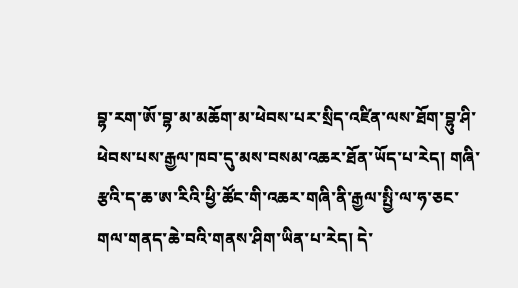བྷ་རག་ཨོ་བྷ་མ་མཆོག་མ་ཕེབས་པར་སྲིད་འཛིན་ལས་ཐོག་བྷུ་ཤི་ཕེབས་པས་རྒྱལ་ཁབ་དུ་མས་བསམ་འཆར་ཐོན་ཡོད་པ་རེད། གཞི་རྩའི་ད་ཆ་ཨ་རིའི་ཕྱི་ཚོང་གི་འཆར་གཞི་ནི་རྒྱལ་སྤྱི་ལ་ཧ་ཅང་གལ་གནད་ཆེ་བའི་གནས་ཤིག་ཡིན་པ་རེད། དེ་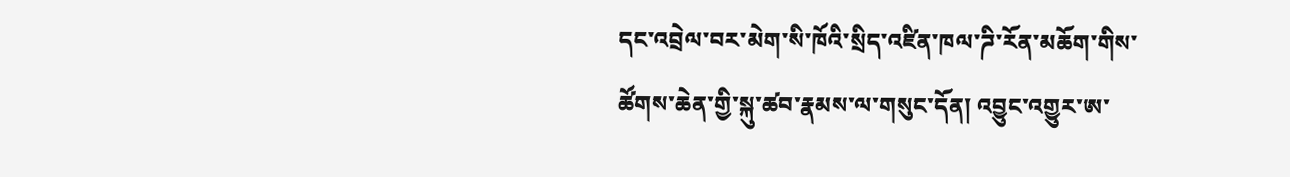དང་འབྲེལ་བར་མེག་སི་ཁོའི་སྲིད་འཛིན་ཁལ་ཌི་རོན་མཆོག་གིས་ཚོགས་ཆེན་གྱི་སྐུ་ཚབ་རྣམས་ལ་གསུང་དོན། འབྱུང་འགྱུར་ཨ་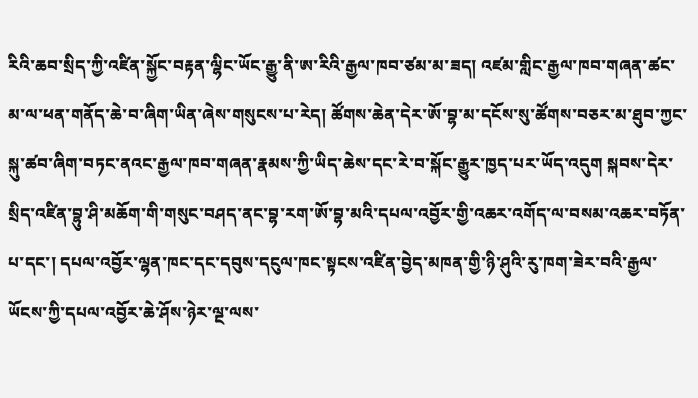རིའི་ཆབ་སྲིད་ཀྱི་འཛིན་སྐྱོང་བརྟན་ལྷིང་ཡོང་རྒྱུ་ནི་ཨ་རིའི་རྒྱལ་ཁབ་ཙམ་མ་ཟད། འཛམ་གླིང་རྒྱལ་ཁབ་གཞན་ཚང་མ་ལ་ཕན་གནོད་ཆེ་བ་ཞིག་ཡིན་ཞེས་གསུངས་པ་རེད། ཚོགས་ཆེན་དེར་ཨོ་བྷ་མ་དངོས་སུ་ཚོགས་བཅར་མ་ཐུབ་ཀྱང་སྐུ་ཚབ་ཞིག་བཏང་ནའང་རྒྱལ་ཁབ་གཞན་རྣམས་ཀྱི་ཡིད་ཆེས་དང་རེ་བ་སྐོང་རྒྱུར་ཁྱད་པར་ཡོད་འདུག སྐབས་དེར་སྲིད་འཛིན་བྷུ་ཤི་མཆོག་གི་གསུང་བཤད་ནང་བྷ་རག་ཨོ་བྷ་མའི་དཔལ་འབྱོར་གྱི་འཆར་འགོད་ལ་བསམ་འཆར་བཏོན་པ་དང་། དཔལ་འབྱོར་ལྷན་ཁང་དང་དབུས་དངུལ་ཁང་སྟངས་འཛིན་བྱེད་མཁན་གྱི་ཉི་ཤུའི་རུ་ཁག་ཟེར་བའི་རྒྱལ་ཡོངས་ཀྱི་དཔལ་འབྱོར་ཆེ་ཤོས་ཉེར་ལྔ་ལས་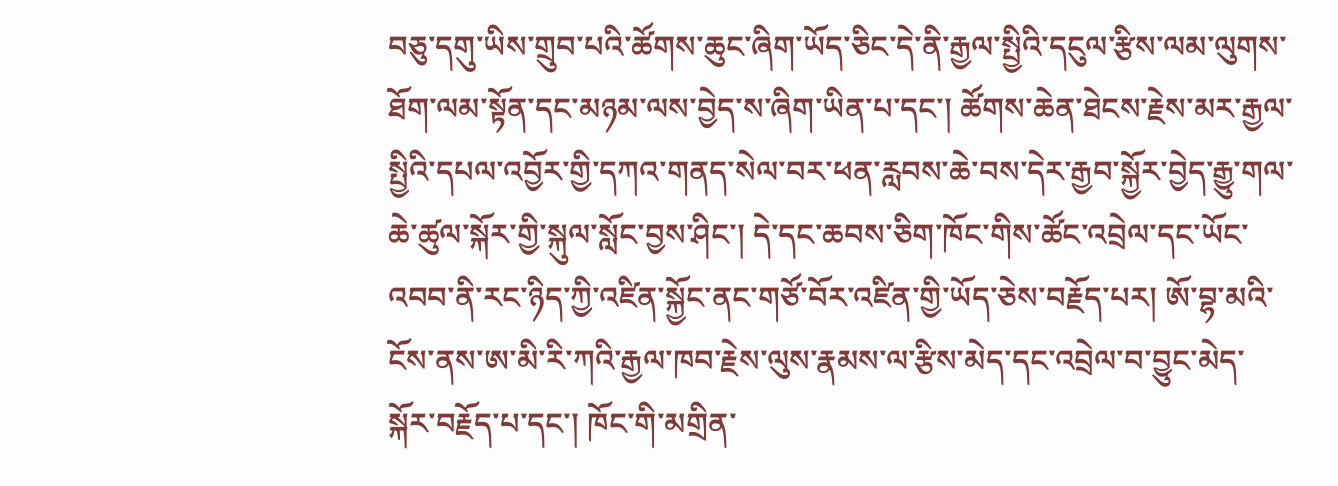བཅུ་དགུ་ཡིས་གྲུབ་པའི་ཚོགས་ཆུང་ཞིག་ཡོད་ཅིང་དེ་ནི་རྒྱལ་སྤྱིའི་དངུལ་རྩིས་ལམ་ལུགས་ཐོག་ལམ་སྟོན་དང་མཉམ་ལས་བྱེད་ས་ཞིག་ཡིན་པ་དང་། ཚོགས་ཆེན་ཐེངས་རྗེས་མར་རྒྱལ་སྤྱིའི་དཔལ་འབྱོར་གྱི་དཀའ་གནད་སེལ་བར་ཕན་རླབས་ཆེ་བས་དེར་རྒྱབ་སྐྱོར་བྱེད་རྒྱུ་གལ་ཆེ་ཚུལ་སྐོར་གྱི་སྐུལ་སློང་བྱས་ཤིང་། དེ་དང་ཆབས་ཅིག་ཁོང་གིས་ཚོང་འབྲེལ་དང་ཡོང་འབབ་ནི་རང་ཉིད་ཀྱི་འཛིན་སྐྱོང་ནང་གཙོ་བོར་འཛིན་གྱི་ཡོད་ཅེས་བརྗོད་པར། ཨོ་བྷ་མའི་ངོས་ནས་ཨ་མི་རི་ཀའི་རྒྱལ་ཁབ་རྗེས་ལུས་རྣམས་ལ་རྩིས་མེད་དང་འབྲེལ་བ་བྱུང་མེད་སྐོར་བརྗོད་པ་དང་། ཁོང་གི་མགྲིན་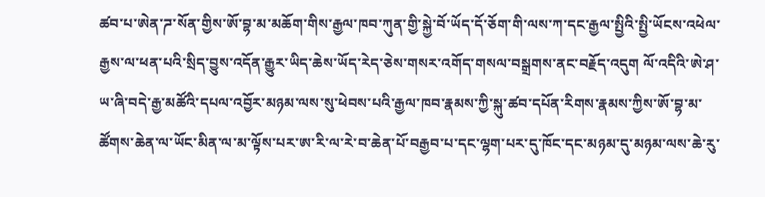ཚབ་པ་ཨེན་ཌ་སོན་གྱིས་ཨོ་བྷ་མ་མཆོག་གིས་རྒྱལ་ཁབ་ཀུན་གྱི་སྐྱེ་བོ་ཡོད་དོ་ཅོག་གི་ལས་ཀ་དང་རྒྱལ་སྤྱིའི་སྤྱི་ཡོངས་འཕེལ་རྒྱས་ལ་ཕན་པའི་སྲིད་བྱུས་འདོན་རྒྱུར་ཡིད་ཆེས་ཡོད་རེད་ཅེས་གསར་འགོད་གསལ་བསྒྲགས་ནང་བརྗོད་འདུག ལོ་འདིའི་ཨེ་ཤ་ཡ་ཞི་བདེ་རྒྱ་མཚོའི་དཔལ་འབྱོར་མཉམ་ལས་སུ་ཕེབས་པའི་རྒྱལ་ཁབ་རྣམས་ཀྱི་སྐུ་ཚབ་དཔོན་རིགས་རྣམས་ཀྱིས་ཨོ་བྷ་མ་ཚོགས་ཆེན་ལ་ཡོང་མིན་ལ་མ་ལྟོས་པར་ཨ་རི་ལ་རེ་བ་ཆེན་པོ་བརྒྱབ་པ་དང་ལྷག་པར་དུ་ཁོང་དང་མཉམ་དུ་མཉམ་ལས་ཆེ་རུ་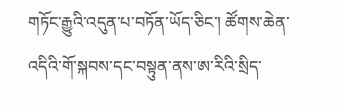གཏོང་རྒྱུའི་འདུན་པ་བཏོན་ཡོད་ཅིང་། ཚོགས་ཆེན་འདིའི་གོ་སྐབས་དང་བསྟུན་ནས་ཨ་རིའི་སྲིད་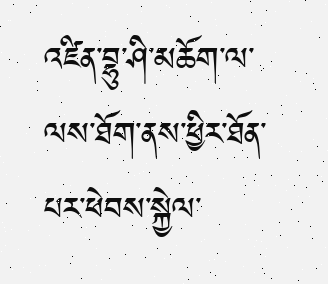འཛིན་བྷུ་ཤི་མཆོག་ལ་ལས་ཐོག་ནས་ཕྱིར་ཐོན་པར་ཕེབས་སྐྱེལ་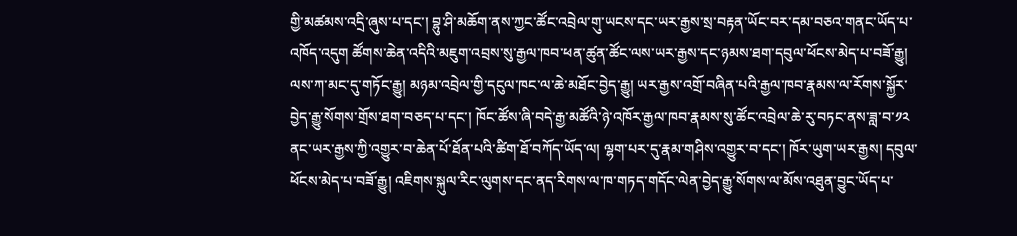གྱི་མཚམས་འདྲི་ཞུས་པ་དང་། བྷུ་ཤི་མཆོག་ནས་ཀྱང་ཚོང་འབྲེལ་གུ་ཡངས་དང་ཡར་རྒྱས་སྲ་བརྟན་ཡོང་བར་དམ་བཅའ་གནང་ཡོད་པ་འཁོད་འདུག ཚོགས་ཆེན་འདིའི་མཇུག་འབྲས་སུ་རྒྱལ་ཁབ་ཕན་ཚུན་ཚོང་ལས་ཡར་རྒྱས་དང་ཉམས་ཐག་དབུལ་ཕོངས་མེད་པ་བཟོ་རྒྱུ། ལས་ཀ་མང་དུ་གཏོང་རྒྱུ། མཉམ་འབྲེལ་གྱི་དངུལ་ཁང་ལ་ཆེ་མཐོང་བྱེད་རྒྱུ། ཡར་རྒྱས་འགྲོ་བཞིན་པའི་རྒྱལ་ཁབ་རྣམས་ལ་རོགས་སྐྱོར་བྱེད་རྒྱུ་སོགས་གྲོས་ཐག་བཅད་པ་དང་། ཁོང་ཚོས་ཞི་བདེ་རྒྱ་མཚོའི་ཉེ་འཁོར་རྒྱལ་ཁབ་རྣམས་སུ་ཚོང་འབྲེལ་ཆེ་རུ་བཏང་ནས་ཟླ་བ་༡༢ ནང་ཡར་རྒྱས་ཀྱི་འགྱུར་བ་ཆེན་པོ་ཐོན་པའི་ཚིག་ཐོ་བཀོད་ཡོད་ལ། ལྷག་པར་དུ་རྣམ་གཤིས་འགྱུར་བ་དང་། ཁོར་ཡུག་ཡར་རྒྱས། དབུལ་ཕོངས་མེད་པ་བཟོ་རྒྱུ། འཇིགས་སྐུལ་རིང་ལུགས་དང་ནད་རིགས་ལ་ཁ་གཏད་གདོང་ལེན་བྱེད་རྒྱུ་སོགས་ལ་མོས་འཐུན་བྱུང་ཡོད་པ་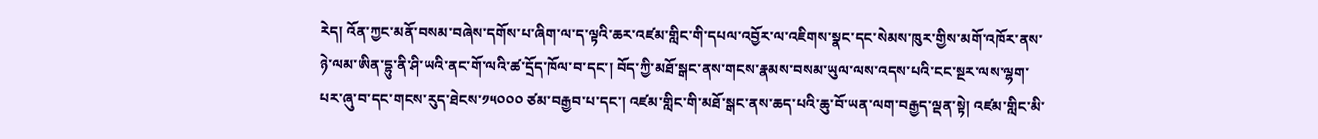རེད། འོན་ཀྱང་མནོ་བསམ་བཞེས་དགོས་པ་ཞིག་ལ་ད་ལྟའི་ཆར་འཛམ་གླིང་གི་དཔལ་འབྱོར་ལ་འཇིགས་སྣང་དང་སེམས་ཁུར་གྱིས་མགོ་འཁོར་ནས་ཉེ་ལམ་ཨིན་དྷུ་ནི་ཤི་ཡའི་ནང་གོ་ལའི་ཚ་དྲོད་ཁོལ་བ་དང་། བོད་ཀྱི་མཐོ་སྒང་ནས་གངས་རྣམས་བསམ་ཡུལ་ལས་འདས་པའི་ངང་སྔར་ལས་ལྷག་པར་ཞུ་བ་དང་གངས་རུད་ཐེངས་༡༥༠༠༠ ཙམ་བརྒྱབ་པ་དང་། འཛམ་གླིང་གི་མཐོ་སྒང་ནས་ཆད་པའི་ཆུ་བོ་ཡན་ལག་བརྒྱད་ལྡན་སྟེ། འཛམ་གླིང་མི་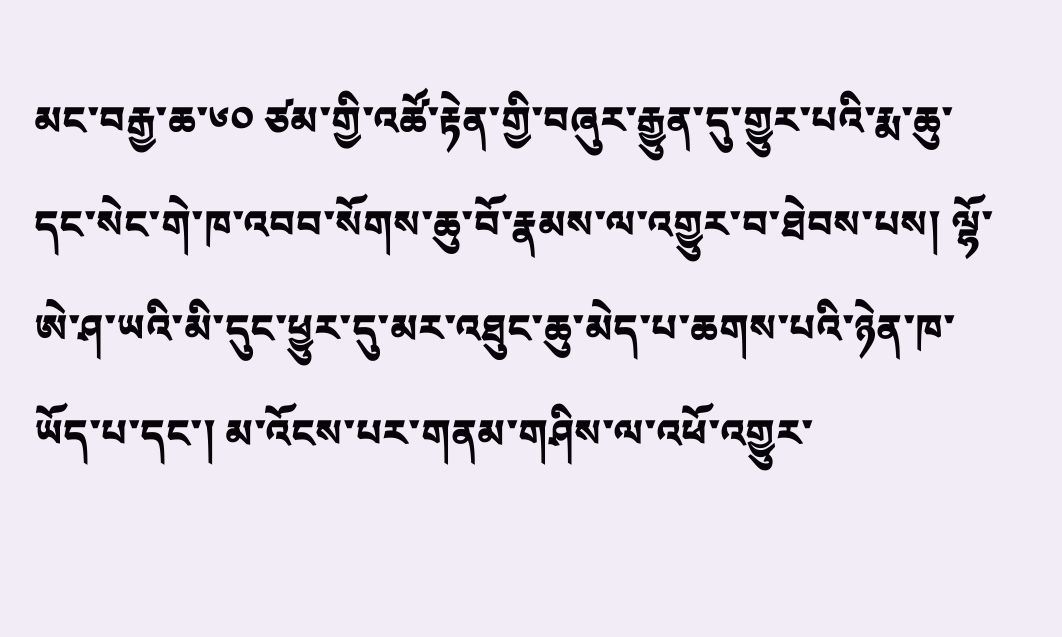མང་བརྒྱ་ཆ་༦༠ ཙམ་གྱི་འཚོ་རྟེན་གྱི་བཞུར་རྒྱུན་དུ་གྱུར་པའི་རྨ་ཆུ་དང་སེང་གེ་ཁ་འབབ་སོགས་ཆུ་བོ་རྣམས་ལ་འགྱུར་བ་ཐེབས་པས། ལྷོ་ཨེ་ཤ་ཡའི་མི་དུང་ཕྱུར་དུ་མར་འཐུང་ཆུ་མེད་པ་ཆགས་པའི་ཉེན་ཁ་ཡོད་པ་དང་། མ་འོངས་པར་གནམ་གཤིས་ལ་འཕོ་འགྱུར་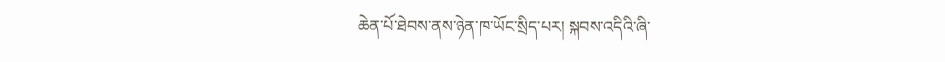ཆེན་པོ་ཐེབས་ནས་ཉེན་ཁ་ཡོང་སྲིད་པར། སྐབས་འདིའི་ཞི་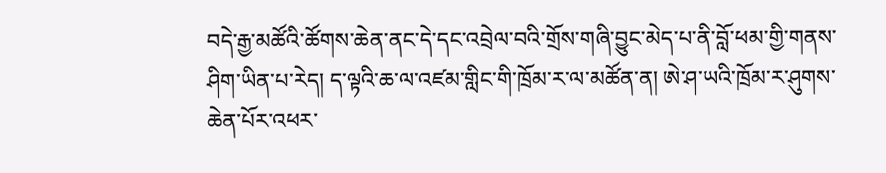བདེ་རྒྱ་མཚོའི་ཚོགས་ཆེན་ནང་དེ་དང་འབྲེལ་བའི་གྲོས་གཞི་བྱུང་མེད་པ་ནི་བློ་ཕམ་གྱི་གནས་ཤིག་ཡིན་པ་རེད། ད་ལྟའི་ཆ་ལ་འཛམ་གླིང་གི་ཁྲོམ་ར་ལ་མཚོན་ན། ཨེ་ཤ་ཡའི་ཁྲོམ་ར་ཤུགས་ཆེན་པོར་འཕར་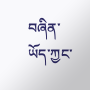བཞིན་ཡོད་ཀྱང་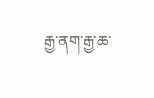རྒྱ་ནག་རྒྱ་ཆ་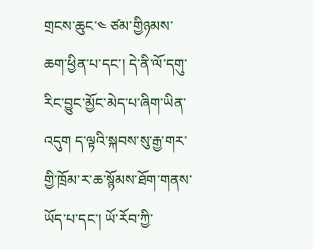གྲངས་ཆུང་༤ ཙམ་གྱིཉམས་ཆག་ཕྱིན་པ་དང་། དེ་ནི་ལོ་དགུ་རིང་བྱུང་མྱོང་མེད་པ་ཞིག་ཡིན་འདུག ད་ལྟའི་སྐབས་སུ་རྒྱ་གར་གྱི་ཁྲོམ་ར་ཆ་སྙོམས་ཐོག་གནས་ཡོད་པ་དང་། ཡོ་རོབ་ཀྱི་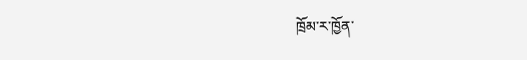ཁྲོམ་ར་ཁྱོན་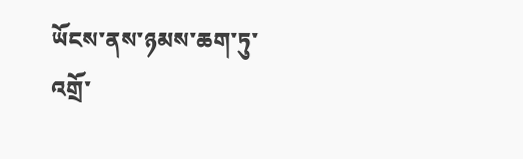ཡོངས་ནས་ཉམས་ཆག་ཏུ་འགྲོ་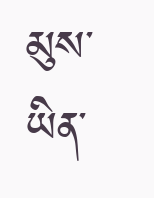མུས་ཡིན་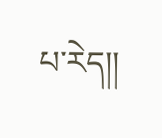པ་རེད།།